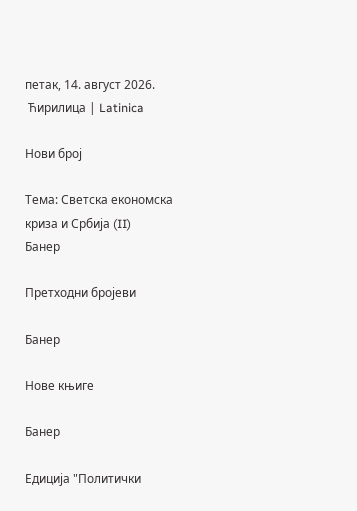петак, 14. август 2026.
 Ћирилица | Latinica

Нови број

Тема: Светска економска криза и Србија (II)
Банер

Претходни бројеви

Банер

Нове књиге

Банер

Едиција "Политички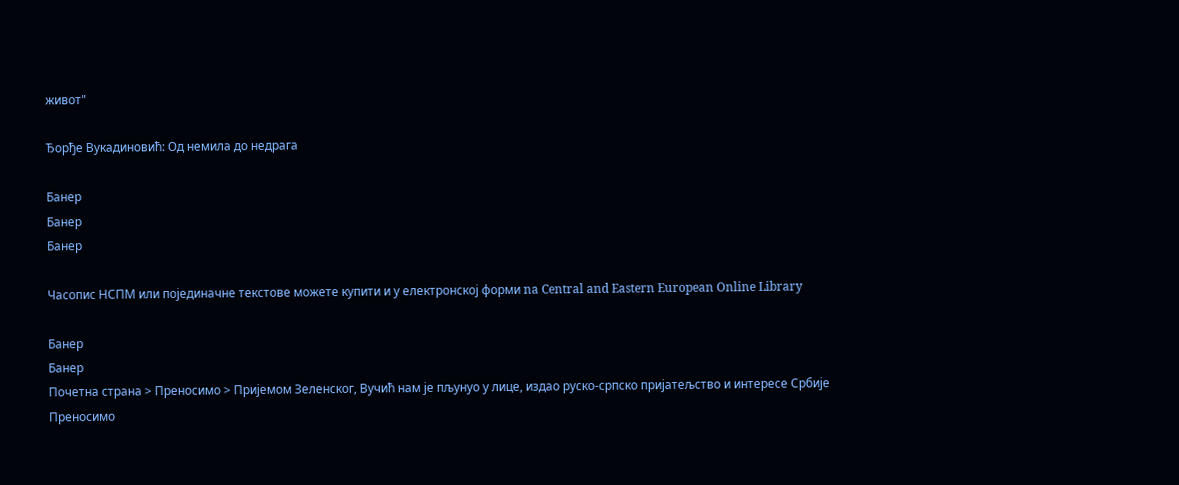живот"

Ђорђе Вукадиновић: Од немила до недрага

Банер
Банер
Банер

Часопис НСПМ или појединачне текстове можете купити и у електронској форми na Central and Eastern European Online Library

Банер
Банер
Почетна страна > Преносимо > Пријемом Зеленског, Вучић нам је пљунуо у лице, издао руско-српско пријатељство и интересе Србије
Преносимо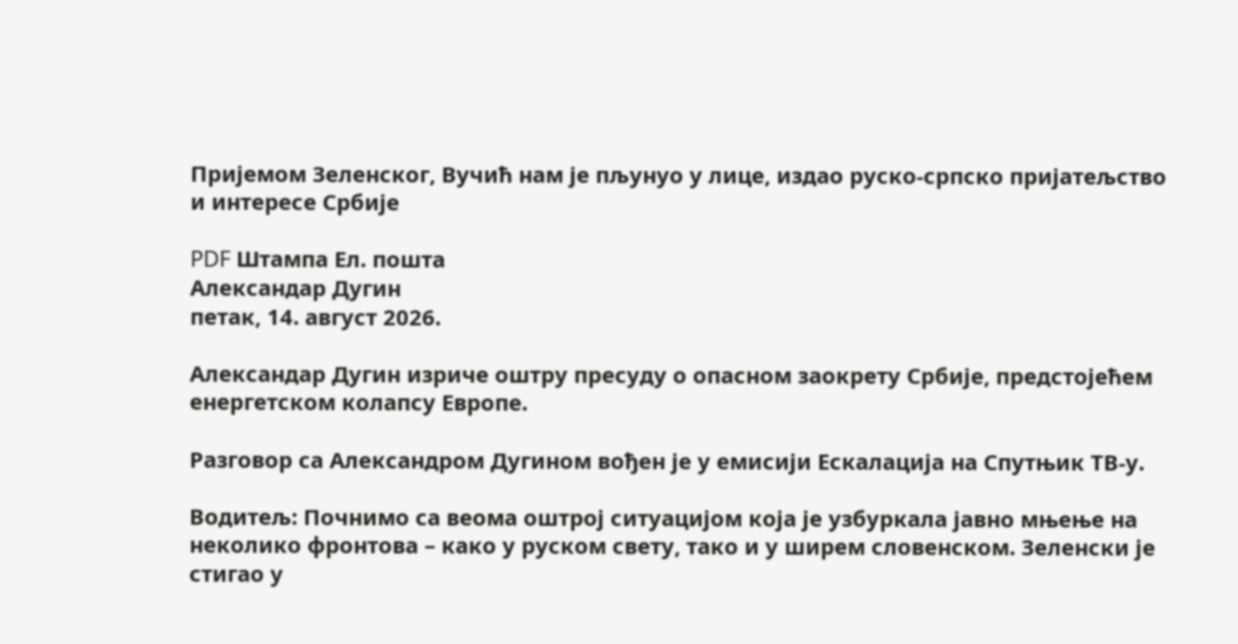Пријемом Зеленског, Вучић нам је пљунуо у лице, издао руско-српско пријатељство и интересе Србије

PDF Штампа Ел. пошта
Александар Дугин
петак, 14. август 2026.

Александар Дугин изриче оштру пресуду о опасном заокрету Србије, предстојећем енергетском колапсу Европе.

Разговор са Александром Дугином вођен је у емисији Ескалација на Спутњик ТВ-у.

Водитељ: Почнимо са веома оштрој ситуацијом која је узбуркала јавно мњење на неколико фронтова – како у руском свету, тако и у ширем словенском. Зеленски је стигао у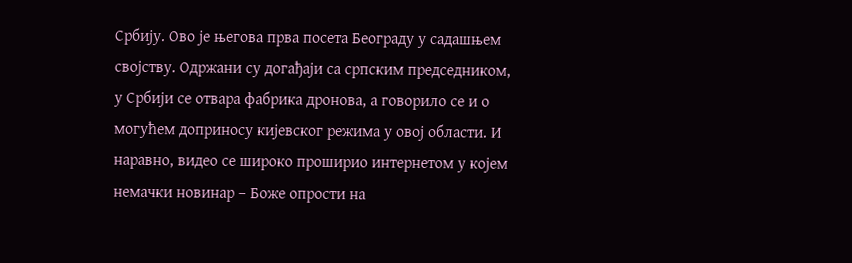Србију. Ово је његова прва посета Београду у садашњем својству. Одржани су догађаји са српским председником, у Србији се отвара фабрика дронова, а говорило се и о могућем доприносу кијевског режима у овој области. И наравно, видео се широко проширио интернетом у којем немачки новинар – Боже опрости на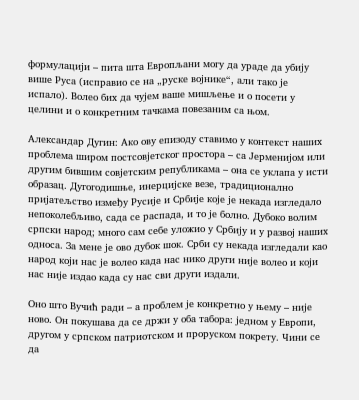формулацији – пита шта Европљани могу да ураде да убију више Руса (исправио се на „руске војнике“, али тако је испало). Волео бих да чујем ваше мишљење и о посети у целини и о конкретним тачкама повезаним са њом.

Александар Дугин: Ако ову епизоду ставимо у контекст наших проблема широм постсовјетског простора – са Јерменијом или другим бившим совјетским републикама – она се уклапа у исти образац. Дугогодишње, инерцијске везе, традиционално пријатељство између Русије и Србије које је некада изгледало непоколебљиво, сада се распада, и то је болно. Дубоко волим српски народ; много сам себе уложио у Србију и у развој наших односа. За мене је ово дубок шок. Срби су некада изгледали као народ који нас је волео када нас нико други није волео и који нас није издао када су нас сви други издали.

Оно што Вучић ради – а проблем је конкретно у њему – није ново. Он покушава да се држи у оба табора: једном у Европи, другом у српском патриотском и проруском покрету. Чини се да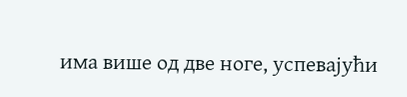има више од две ноге, успевајући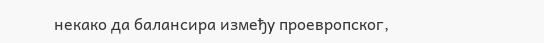некако да балансира између проевропског,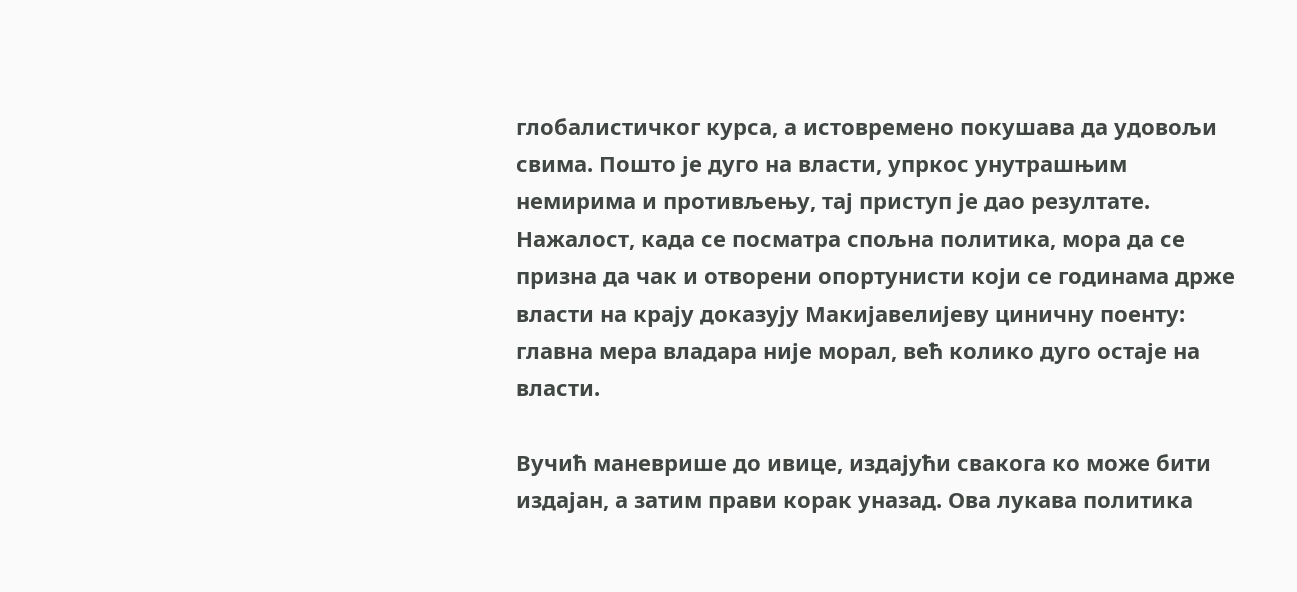глобалистичког курса, а истовремено покушава да удовољи свима. Пошто је дуго на власти, упркос унутрашњим немирима и противљењу, тај приступ је дао резултате. Нажалост, када се посматра спољна политика, мора да се призна да чак и отворени опортунисти који се годинама држе власти на крају доказују Макијавелијеву циничну поенту: главна мера владара није морал, већ колико дуго остаје на власти.

Вучић маневрише до ивице, издајући свакога ко може бити издајан, а затим прави корак уназад. Ова лукава политика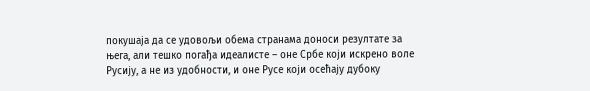покушаја да се удовољи обема странама доноси резултате за њега, али тешко погађа идеалисте – оне Србе који искрено воле Русију, а не из удобности, и оне Русе који осећају дубоку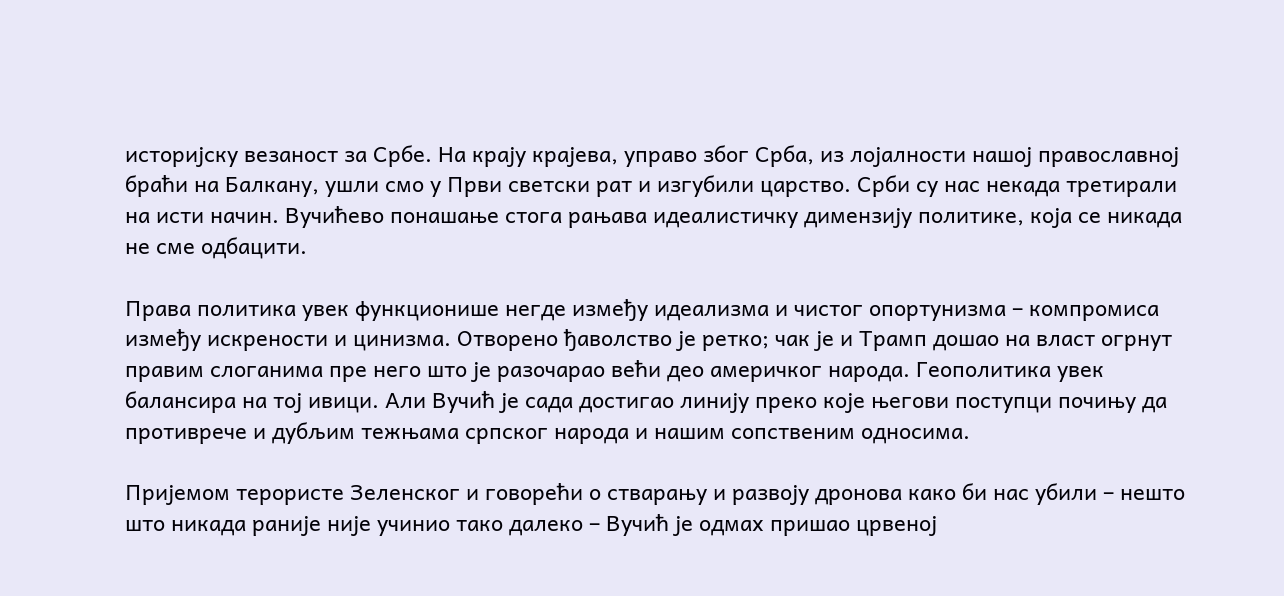историјску везаност за Србе. На крају крајева, управо због Срба, из лојалности нашој православној браћи на Балкану, ушли смо у Први светски рат и изгубили царство. Срби су нас некада третирали на исти начин. Вучићево понашање стога рањава идеалистичку димензију политике, која се никада не сме одбацити.

Права политика увек функционише негде између идеализма и чистог опортунизма – компромиса између искрености и цинизма. Отворено ђаволство је ретко; чак је и Трамп дошао на власт огрнут правим слоганима пре него што је разочарао већи део америчког народа. Геополитика увек балансира на тој ивици. Али Вучић је сада достигао линију преко које његови поступци почињу да противрече и дубљим тежњама српског народа и нашим сопственим односима.

Пријемом терористе Зеленског и говорећи о стварању и развоју дронова како би нас убили – нешто што никада раније није учинио тако далеко – Вучић је одмах пришао црвеној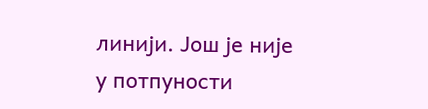линији. Још је није у потпуности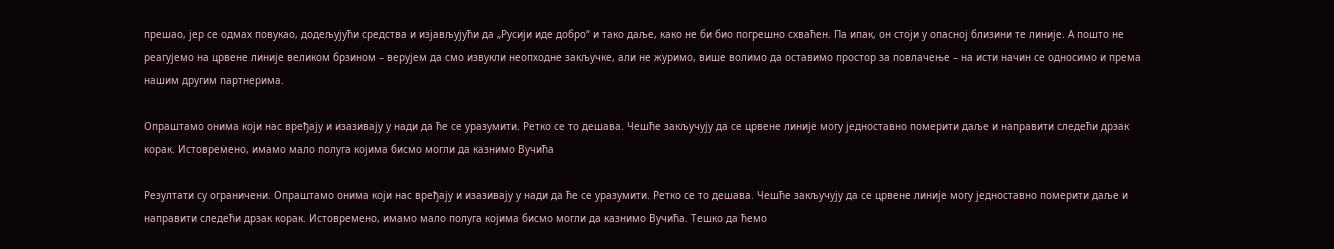прешао, јер се одмах повукао, додељујући средства и изјављујући да „Русији иде добро“ и тако даље, како не би био погрешно схваћен. Па ипак, он стоји у опасној близини те линије. А пошто не реагујемо на црвене линије великом брзином – верујем да смо извукли неопходне закључке, али не журимо, више волимо да оставимо простор за повлачење – на исти начин се односимо и према нашим другим партнерима.

Опраштамо онима који нас вређају и изазивају у нади да ће се уразумити. Ретко се то дешава. Чешће закључују да се црвене линије могу једноставно померити даље и направити следећи дрзак корак. Истовремено, имамо мало полуга којима бисмо могли да казнимо Вучића

Резултати су ограничени. Опраштамо онима који нас вређају и изазивају у нади да ће се уразумити. Ретко се то дешава. Чешће закључују да се црвене линије могу једноставно померити даље и направити следећи дрзак корак. Истовремено, имамо мало полуга којима бисмо могли да казнимо Вучића. Тешко да ћемо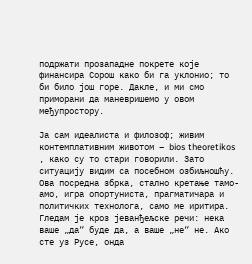подржати прозападне покрете које финансира Сорош како би га уклонио; то би било још горе. Дакле, и ми смо приморани да маневришемо у овом међупростору.

Ја сам идеалиста и филозоф; живим контемплативним животом – bios theoretikos , како су то стари говорили. Зато ситуацију видим са посебном озбиљношћу. Ова посредна збрка, стално кретање тамо-амо, игра опортуниста, прагматичара и политичких технолога, само ме иритира. Гледам је кроз јеванђељске речи: нека ваше „да“ буде да, а ваше „не“ не. Ако сте уз Русе, онда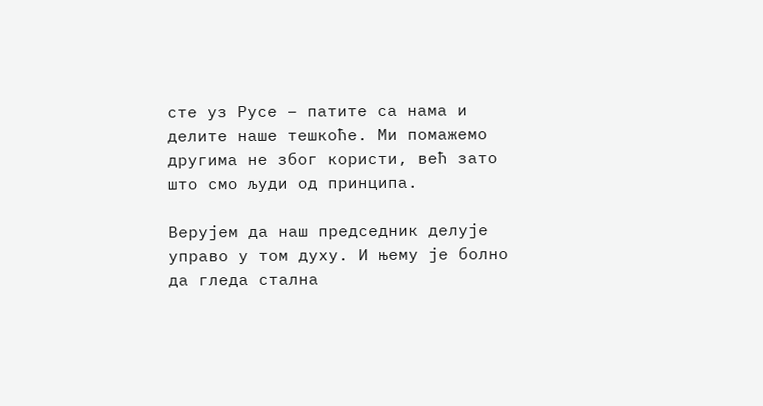сте уз Русе – патите са нама и делите наше тешкоће. Ми помажемо другима не због користи, већ зато што смо људи од принципа.

Верујем да наш председник делује управо у том духу. И њему је болно да гледа стална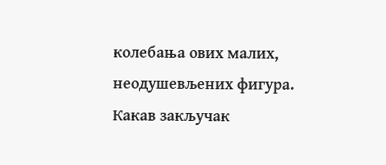колебања ових малих, неодушевљених фигура. Какав закључак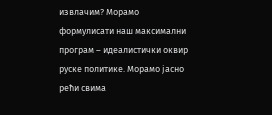извлачим? Морамо формулисати наш максимални програм – идеалистички оквир руске политике. Морамо јасно рећи свима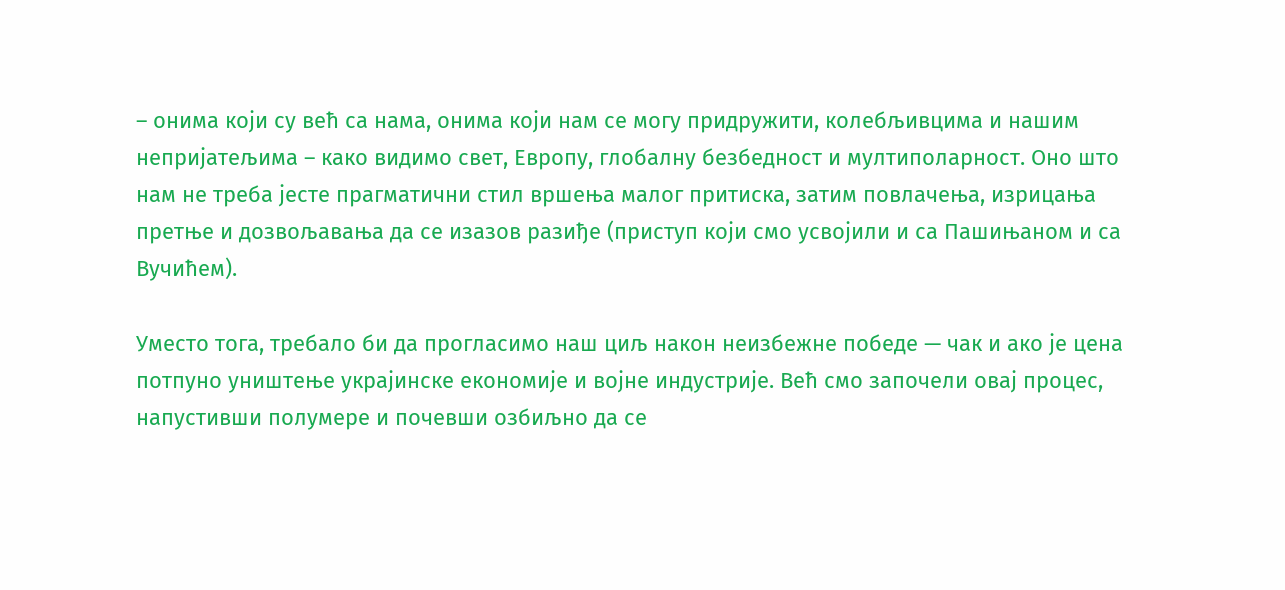– онима који су већ са нама, онима који нам се могу придружити, колебљивцима и нашим непријатељима – како видимо свет, Европу, глобалну безбедност и мултиполарност. Оно што нам не треба јесте прагматични стил вршења малог притиска, затим повлачења, изрицања претње и дозвољавања да се изазов разиђе (приступ који смо усвојили и са Пашињаном и са Вучићем).

Уместо тога, требало би да прогласимо наш циљ након неизбежне победе — чак и ако је цена потпуно уништење украјинске економије и војне индустрије. Већ смо започели овај процес, напустивши полумере и почевши озбиљно да се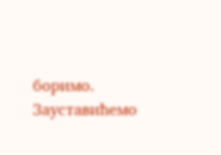боримо. Зауставићемо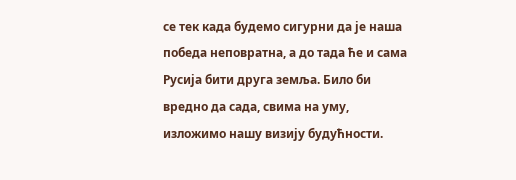се тек када будемо сигурни да је наша победа неповратна, а до тада ће и сама Русија бити друга земља. Било би вредно да сада, свима на уму, изложимо нашу визију будућности.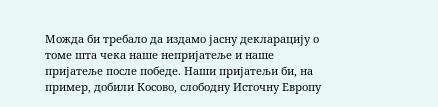Можда би требало да издамо јасну декларацију о томе шта чека наше непријатеље и наше пријатеље после победе. Наши пријатељи би, на пример, добили Косово, слободну Источну Европу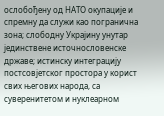ослобођену од НАТО окупације и спремну да служи као погранична зона; слободну Украјину унутар јединствене источнословенске државе; истинску интеграцију постсовјетског простора у корист свих његових народа, са суверенитетом и нуклеарном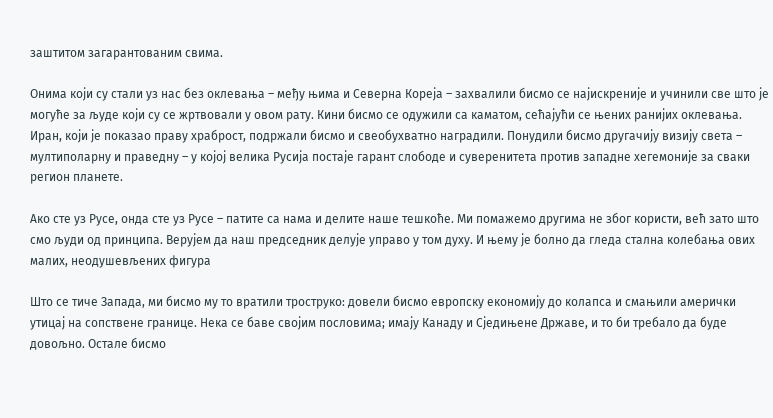заштитом загарантованим свима.

Онима који су стали уз нас без оклевања – међу њима и Северна Кореја – захвалили бисмо се најискреније и учинили све што је могуће за људе који су се жртвовали у овом рату. Кини бисмо се одужили са каматом, сећајући се њених ранијих оклевања. Иран, који је показао праву храброст, подржали бисмо и свеобухватно наградили. Понудили бисмо другачију визију света – мултиполарну и праведну – у којој велика Русија постаје гарант слободе и суверенитета против западне хегемоније за сваки регион планете.

Ако сте уз Русе, онда сте уз Русе – патите са нама и делите наше тешкоће. Ми помажемо другима не због користи, већ зато што смо људи од принципа. Верујем да наш председник делује управо у том духу. И њему је болно да гледа стална колебања ових малих, неодушевљених фигура

Што се тиче Запада, ми бисмо му то вратили троструко: довели бисмо европску економију до колапса и смањили амерички утицај на сопствене границе. Нека се баве својим пословима; имају Канаду и Сједињене Државе, и то би требало да буде довољно. Остале бисмо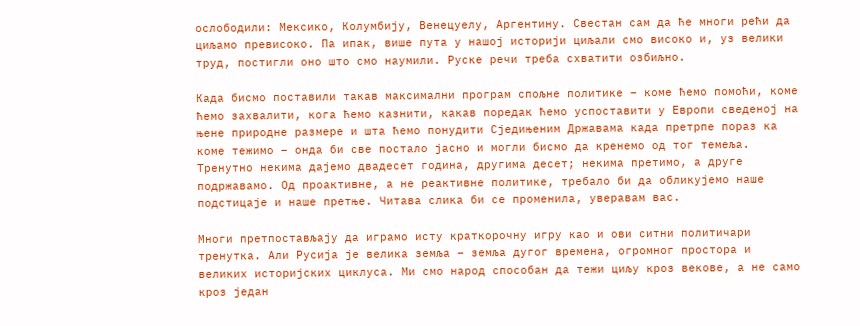ослободили: Мексико, Колумбију, Венецуелу, Аргентину. Свестан сам да ће многи рећи да циљамо превисоко. Па ипак, више пута у нашој историји циљали смо високо и, уз велики труд, постигли оно што смо наумили. Руске речи треба схватити озбиљно.

Када бисмо поставили такав максимални програм спољне политике – коме ћемо помоћи, коме ћемо захвалити, кога ћемо казнити, какав поредак ћемо успоставити у Европи сведеној на њене природне размере и шта ћемо понудити Сједињеним Државама када претрпе пораз ка коме тежимо – онда би све постало јасно и могли бисмо да кренемо од тог темеља. Тренутно некима дајемо двадесет година, другима десет; некима претимо, а друге подржавамо. Од проактивне, а не реактивне политике, требало би да обликујемо наше подстицаје и наше претње. Читава слика би се променила, уверавам вас.

Многи претпостављају да играмо исту краткорочну игру као и ови ситни политичари тренутка. Али Русија је велика земља – земља дугог времена, огромног простора и великих историјских циклуса. Ми смо народ способан да тежи циљу кроз векове, а не само кроз један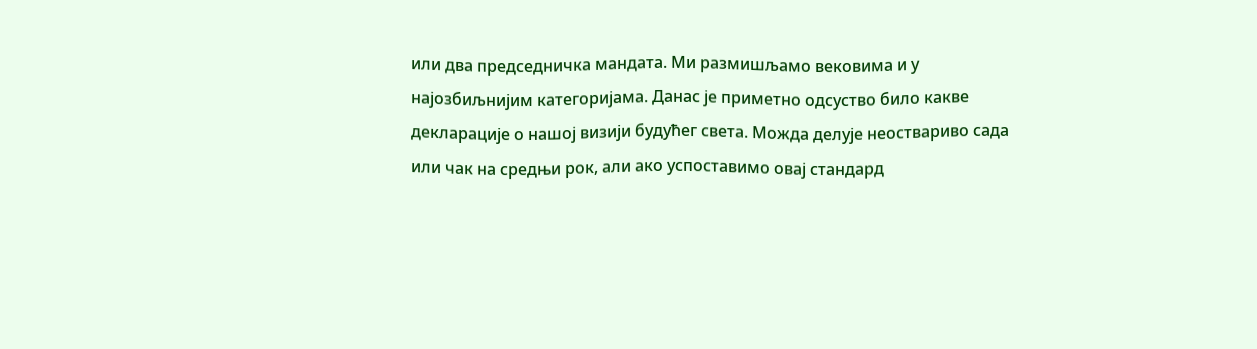или два председничка мандата. Ми размишљамо вековима и у најозбиљнијим категоријама. Данас је приметно одсуство било какве декларације о нашој визији будућег света. Можда делује неоствариво сада или чак на средњи рок, али ако успоставимо овај стандард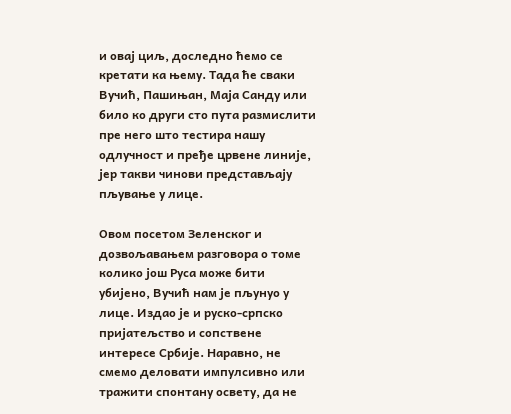и овај циљ, доследно ћемо се кретати ка њему. Тада ће сваки Вучић, Пашињан, Маја Санду или било ко други сто пута размислити пре него што тестира нашу одлучност и пређе црвене линије, јер такви чинови представљају пљување у лице.

Овом посетом Зеленског и дозвољавањем разговора о томе колико још Руса може бити убијено, Вучић нам је пљунуо у лице. Издао је и руско-српско пријатељство и сопствене интересе Србије. Наравно, не смемо деловати импулсивно или тражити спонтану освету, да не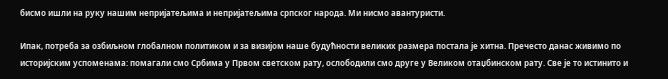бисмо ишли на руку нашим непријатељима и непријатељима српског народа. Ми нисмо авантуристи.

Ипак, потреба за озбиљном глобалном политиком и за визијом наше будућности великих размера постала је хитна. Пречесто данас живимо по историјским успоменама: помагали смо Србима у Првом светском рату, ослободили смо друге у Великом отаџбинском рату. Све је то истинито и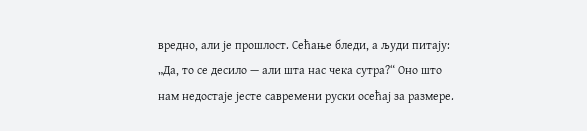вредно, али је прошлост. Сећање бледи, а људи питају: „Да, то се десило — али шта нас чека сутра?“ Оно што нам недостаје јесте савремени руски осећај за размере.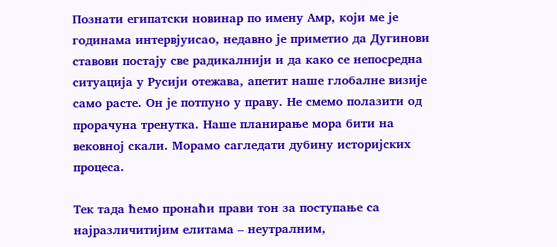Познати египатски новинар по имену Амр, који ме је годинама интервјуисао, недавно је приметио да Дугинови ставови постају све радикалнији и да како се непосредна ситуација у Русији отежава, апетит наше глобалне визије само расте. Он је потпуно у праву. Не смемо полазити од прорачуна тренутка. Наше планирање мора бити на вековној скали. Морамо сагледати дубину историјских процеса.

Тек тада ћемо пронаћи прави тон за поступање са најразличитијим елитама – неутралним,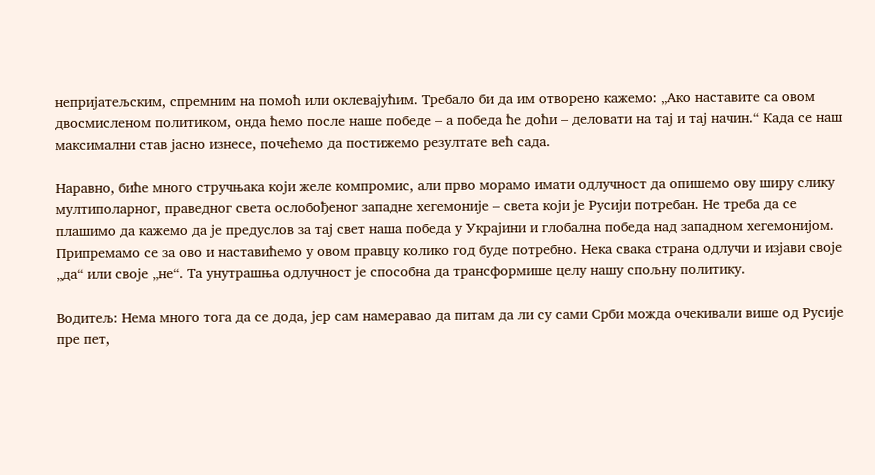непријатељским, спремним на помоћ или оклевајућим. Требало би да им отворено кажемо: „Ако наставите са овом двосмисленом политиком, онда ћемо после наше победе – а победа ће доћи – деловати на тај и тај начин.“ Када се наш максимални став јасно изнесе, почећемо да постижемо резултате већ сада.

Наравно, биће много стручњака који желе компромис, али прво морамо имати одлучност да опишемо ову ширу слику мултиполарног, праведног света ослобођеног западне хегемоније – света који је Русији потребан. Не треба да се плашимо да кажемо да је предуслов за тај свет наша победа у Украјини и глобална победа над западном хегемонијом. Припремамо се за ово и наставићемо у овом правцу колико год буде потребно. Нека свака страна одлучи и изјави своје „да“ или своје „не“. Та унутрашња одлучност је способна да трансформише целу нашу спољну политику.

Водитељ: Нема много тога да се дода, јер сам намеравао да питам да ли су сами Срби можда очекивали више од Русије пре пет,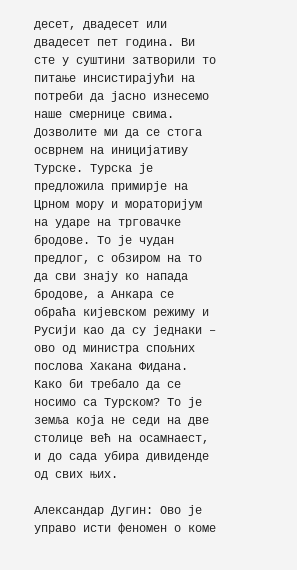десет, двадесет или двадесет пет година. Ви сте у суштини затворили то питање инсистирајући на потреби да јасно изнесемо наше смернице свима. Дозволите ми да се стога осврнем на иницијативу Турске. Турска је предложила примирје на Црном мору и мораторијум на ударе на трговачке бродове. То је чудан предлог, с обзиром на то да сви знају ко напада бродове, а Анкара се обраћа кијевском режиму и Русији као да су једнаки – ово од министра спољних послова Хакана Фидана. Како би требало да се носимо са Турском? То је земља која не седи на две столице већ на осамнаест, и до сада убира дивиденде од свих њих.

Александар Дугин: Ово је управо исти феномен о коме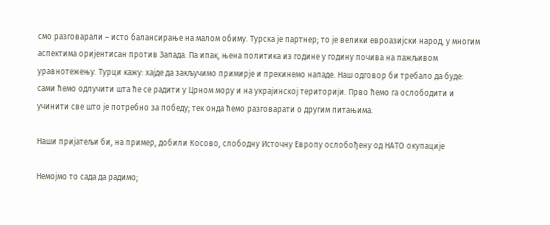смо разговарали – исто балансирање на малом обиму. Турска је партнер; то је велики евроазијски народ, у многим аспектима оријентисан против Запада. Па ипак, њена политика из године у годину почива на пажљивом уравнотежењу. Турци кажу: хајде да закључимо примирје и прекинемо нападе. Наш одговор би требало да буде: сами ћемо одлучити шта ће се радити у Црном мору и на украјинској територији. Прво ћемо га ослободити и учинити све што је потребно за победу; тек онда ћемо разговарати о другим питањима.

Наши пријатељи би, на пример, добили Косово, слободну Источну Европу ослобођену од НАТО окупације

Немојмо то сада да радимо;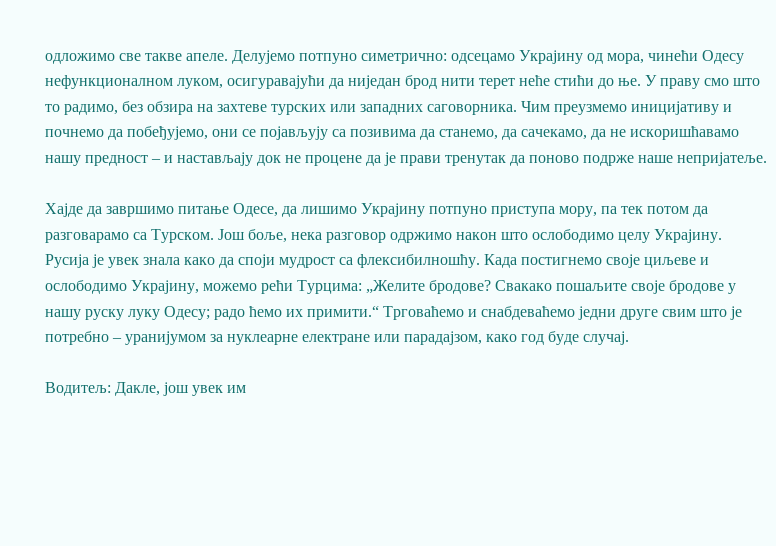одложимо све такве апеле. Делујемо потпуно симетрично: одсецамо Украјину од мора, чинећи Одесу нефункционалном луком, осигуравајући да ниједан брод нити терет неће стићи до ње. У праву смо што то радимо, без обзира на захтеве турских или западних саговорника. Чим преузмемо иницијативу и почнемо да побеђујемо, они се појављују са позивима да станемо, да сачекамо, да не искоришћавамо нашу предност – и настављају док не процене да је прави тренутак да поново подрже наше непријатеље.

Хајде да завршимо питање Одесе, да лишимо Украјину потпуно приступа мору, па тек потом да разговарамо са Турском. Још боље, нека разговор одржимо након што ослободимо целу Украјину. Русија је увек знала како да споји мудрост са флексибилношћу. Када постигнемо своје циљеве и ослободимо Украјину, можемо рећи Турцима: „Желите бродове? Свакако пошаљите своје бродове у нашу руску луку Одесу; радо ћемо их примити.“ Трговаћемо и снабдеваћемо једни друге свим што је потребно – уранијумом за нуклеарне електране или парадајзом, како год буде случај.

Водитељ: Дакле, још увек им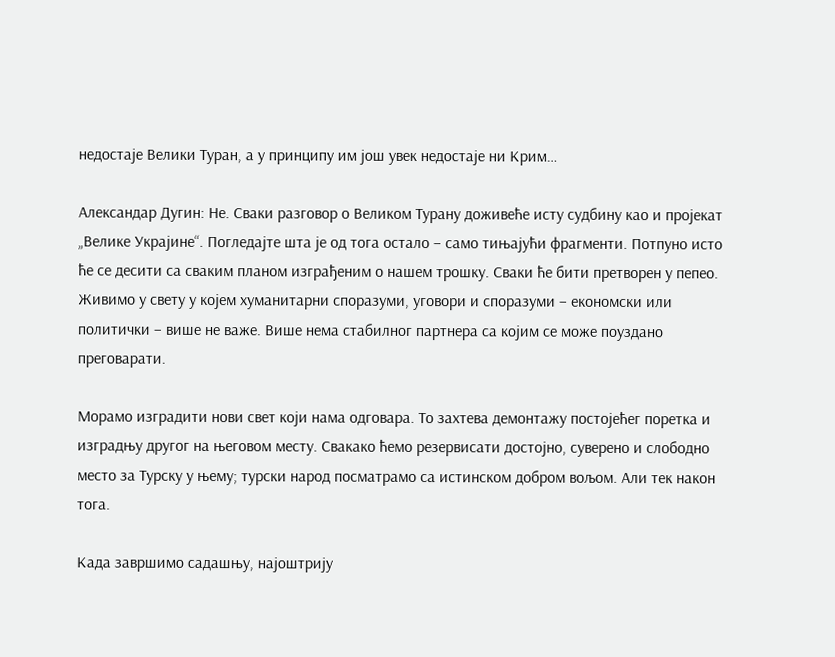недостаје Велики Туран, а у принципу им још увек недостаје ни Крим…

Александар Дугин: Не. Сваки разговор о Великом Турану доживеће исту судбину као и пројекат „Велике Украјине“. Погледајте шта је од тога остало – само тињајући фрагменти. Потпуно исто ће се десити са сваким планом изграђеним о нашем трошку. Сваки ће бити претворен у пепео. Живимо у свету у којем хуманитарни споразуми, уговори и споразуми – економски или политички – више не важе. Више нема стабилног партнера са којим се може поуздано преговарати.

Морамо изградити нови свет који нама одговара. То захтева демонтажу постојећег поретка и изградњу другог на његовом месту. Свакако ћемо резервисати достојно, суверено и слободно место за Турску у њему; турски народ посматрамо са истинском добром вољом. Али тек након тога.

Када завршимо садашњу, најоштрију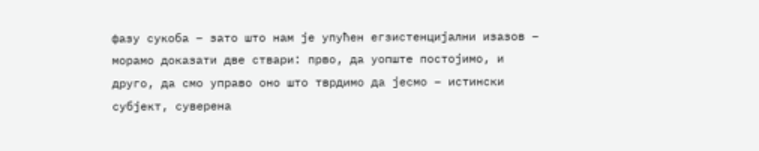фазу сукоба – зато што нам је упућен егзистенцијални изазов – морамо доказати две ствари: прво, да уопште постојимо, и друго, да смо управо оно што тврдимо да јесмо – истински субјект, суверена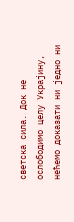светска сила. Док не ослободимо целу Украјину, нећемо доказати ни једно ни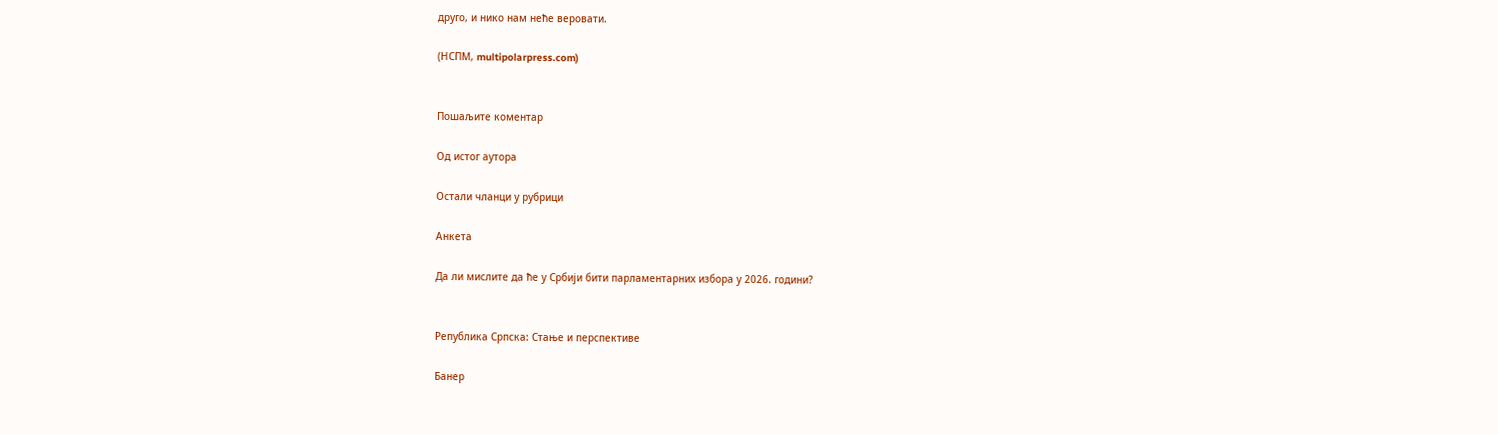друго, и нико нам неће веровати.

(НСПМ, multipolarpress.com)


Пошаљите коментар

Од истог аутора

Остали чланци у рубрици

Анкета

Да ли мислите да ће у Србији бити парламентарних избора у 2026. години?


Република Српска: Стање и перспективе

Банер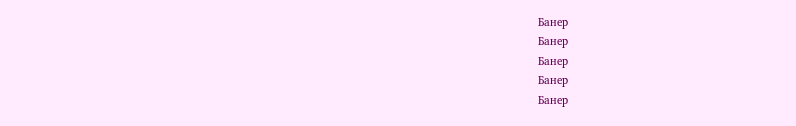Банер
Банер
Банер
Банер
Банер